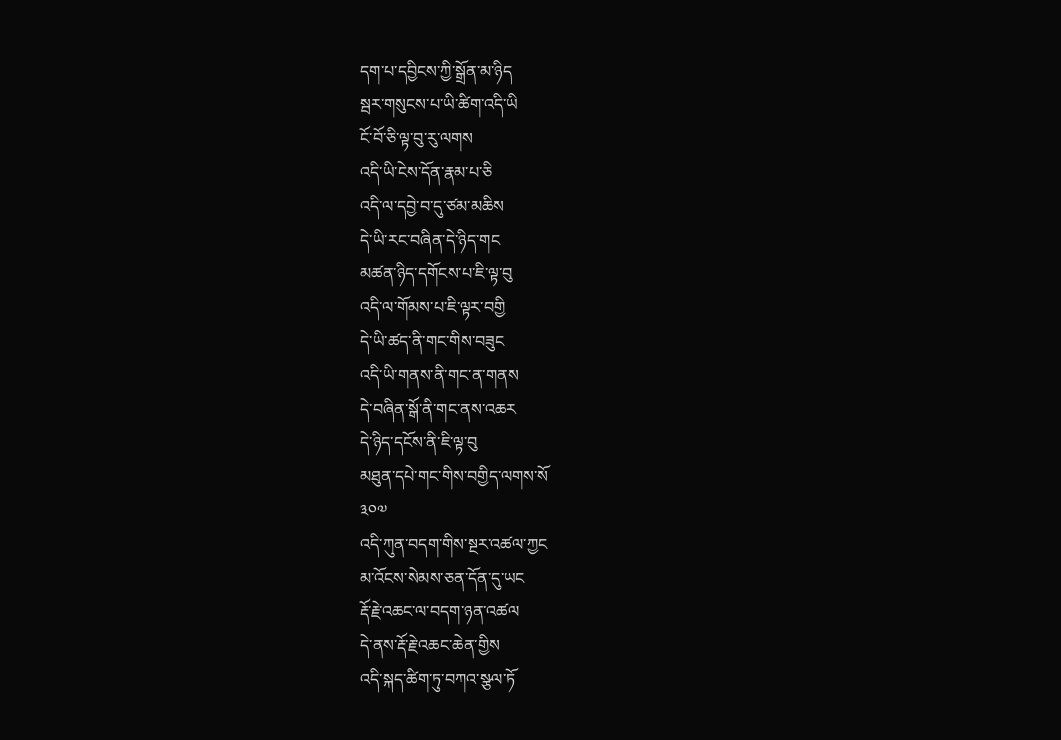དག་པ་དབྱིངས་ཀྱི་སྒྲོན་མ་ཉིད
སྦར་གསུངས་པ་ཡི་ཚིག་འདི་ཡི
ངོ་བོ་ཅི་ལྟ་བུ་རུ་ལགས
འདི་ཡི་ངེས་དོན་རྣམ་པ་ཅི
འདི་ལ་དབྱེ་བ་དུ་ཙམ་མཆིས
དེ་ཡི་རང་བཞིན་དེ་ཉིད་གང
མཚན་ཉིད་དགོངས་པ་ཇི་ལྟ་བུ
འདི་ལ་གོམས་པ་ཇི་ལྟར་བགྱི
དེ་ཡི་ཚད་ནི་གང་གིས་བཟུང
འདི་ཡི་གནས་ནི་གང་ན་གནས
དེ་བཞིན་སྒོ་ནི་གང་ནས་འཆར
དེ་ཉིད་དངོས་ནི་ཇི་ལྟ་བུ
མཐུན་དཔེ་གང་གིས་བགྱིད་ལགས་སོ
༣༠༧
འདི་ཀུན་བདག་གིས་སྔར་འཚལ་ཀྱང
མ་འོངས་སེམས་ཅན་དོན་དུ་ཡང
རྡོ་རྗེ་འཆང་ལ་བདག་ཉན་འཚལ
དེ་ནས་རྡོ་རྗེ་འཆང་ཆེན་གྱིས
འདི་སྐད་ཚིག་ཏུ་བཀའ་སྩལ་ཏོ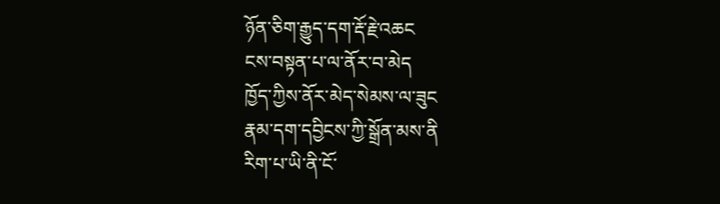ཉོན་ཅིག་རྒྱུད་དག་རྡོ་རྗེ་འཆང
ངས་བསྟན་པ་ལ་ནོར་བ་མེད
ཁྱོད་ཀྱིས་ནོར་མེད་སེམས་ལ་ཟུང
རྣམ་དག་དབྱིངས་ཀྱི་སྒྲོན་མས་ནི
རིག་པ་ཡི་ནི་ངོ་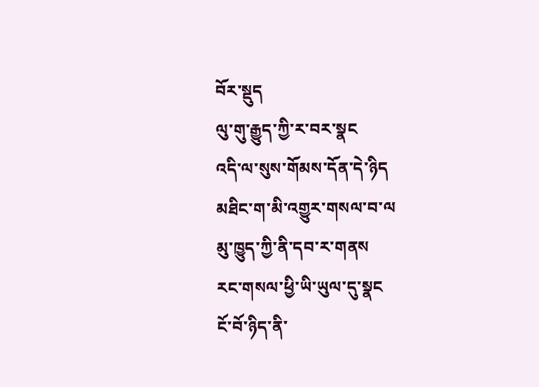བོར་སྡུད
ལུ་གུ་རྒྱུད་ཀྱི་ར་བར་སྣང
འདི་ལ་སུས་གོམས་དོན་དེ་ཉིད
མཐིང་ག་མི་འགྱུར་གསལ་བ་ལ
མུ་ཁྱུད་ཀྱི་ནི་དབ་ར་གནས
རང་གསལ་ཕྱི་ཡི་ཡུལ་དུ་སྣང
ངོ་བོ་ཉིད་ནི་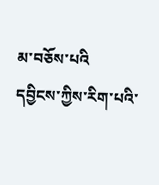མ་བཅོས་པའི
དབྱིངས་ཀྱིས་རིག་པའི་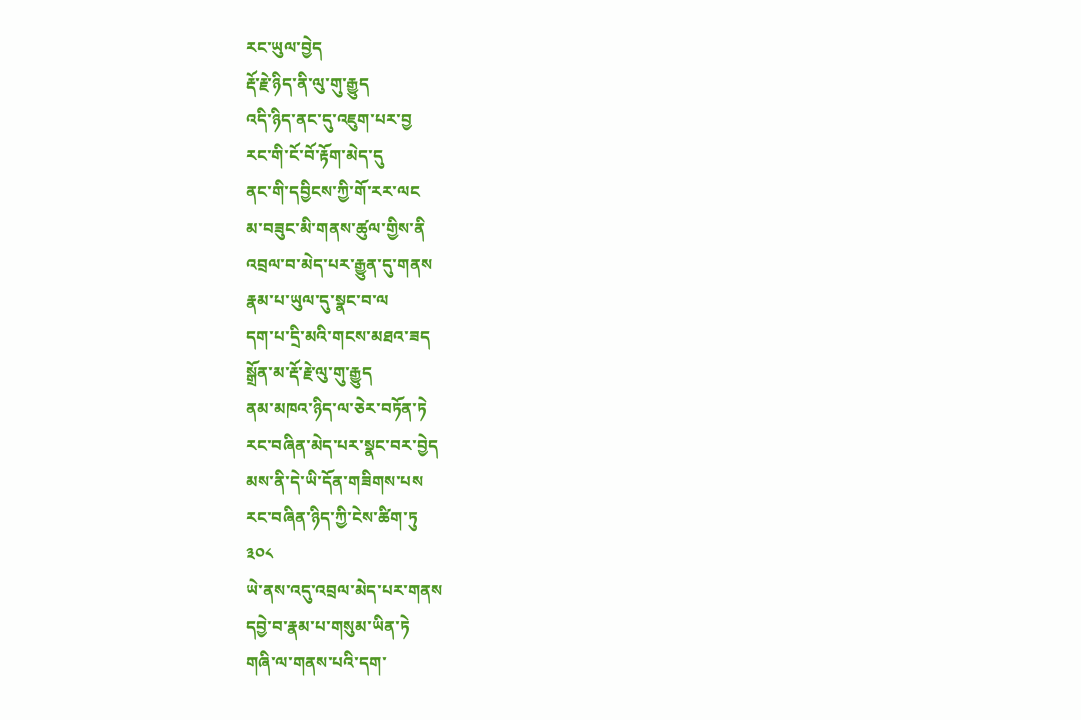རང་ཡུལ་བྱེད
རྡོ་རྗེ་ཉིད་ནི་ལུ་གུ་རྒྱུད
འདི་ཉིད་ནང་དུ་འཇུག་པར་བྱ
རང་གི་ངོ་བོ་རྟོག་མེད་དུ
ནང་གི་དབྱིངས་ཀྱི་གོ་རར་ལང
མ་བཟུང་མི་གནས་ཚུལ་གྱིས་ནི
འབྲལ་བ་མེད་པར་རྒྱུན་དུ་གནས
རྣམ་པ་ཡུལ་དུ་སྣང་བ་ལ
དག་པ་དྲི་མའི་གངས་མཐའ་ཟད
སྒྲོན་མ་རྡོ་རྗེ་ལུ་གུ་རྒྱུད
ནམ་མཁའ་ཉིད་ལ་ཅེར་བཏོན་ཏེ
རང་བཞིན་མེད་པར་སྣང་བར་བྱེད
མས་ནི་དེ་ཡི་དོན་གཟིགས་པས
རང་བཞིན་ཉིད་ཀྱི་ངེས་ཚིག་ཏུ
༣༠༨
ཡེ་ནས་འདུ་འབྲལ་མེད་པར་གནས
དབྱེ་བ་རྣམ་པ་གསུམ་ཡིན་ཏེ
གཞི་ལ་གནས་པའི་དག་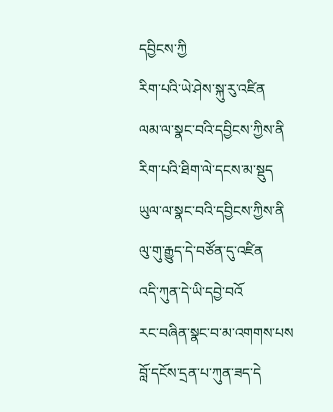དབྱིངས་ཀྱི
རིག་པའི་ཡེ་ཤེས་སྐུ་རུ་འཛིན
ལམ་ལ་སྣང་བའི་དབྱིངས་ཀྱིས་ནི
རིག་པའི་ཐིག་ལེ་དངས་མ་སྡུད
ཡུལ་ལ་སྣང་བའི་དབྱིངས་ཀྱིས་ནི
ལུ་གུ་རྒྱུད་དེ་བཙོན་དུ་འཛིན
འདི་ཀུན་དེ་ཡི་དབྱེ་བའོ
རང་བཞིན་སྣང་བ་མ་འགགས་པས
བློ་དངོས་དྲན་པ་ཀུན་ཟད་དེ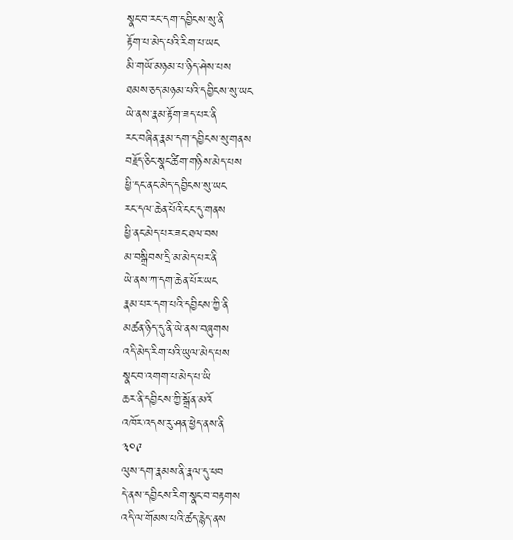སྣང་བ་རང་དག་དབྱིངས་སུ་ནི
རྟོག་པ་མེད་པའི་རིག་པ་ཡང
མི་གཡོ་མཉམ་པ་ཉིད་ཤེས་པས
ཐམས་ཅད་མཉམ་པའི་དབྱིངས་སུ་ཡང
ཡེ་ནས་རྣམ་རྟོག་ཟད་པར་ནི
རང་བཞིན་རྣམ་དག་དབྱིངས་སུ་གནས
བརྗོད་ཅིང་སྣང་ཚིག་གཉིས་མེད་པས
ཕྱི་དང་ནང་མེད་དབྱིངས་སུ་ཡང
རང་དལ་ཆེན་པོའི་ངང་དུ་གནས
ཕྱི་ནང་མེད་པར་ཟང་ཐལ་བས
མ་བསྒྲིབས་དྲི་མ་མེད་པར་ནི
ཡེ་ནས་ཀ་དག་ཆེན་པོར་ཡང
རྣམ་པར་དག་པའི་དབྱིངས་ཀྱི་ནི
མཚན་ཉིད་དུ་ནི་ཡེ་ནས་བཞུགས
འདི་མེད་རིག་པའི་ཡུལ་མེད་པས
སྣང་བ་འགག་པ་མེད་པ་ཡི
ཆར་ནི་དབྱིངས་ཀྱི་སྒྲོན་མའོ
འཁོར་འདས་རུ་ཤན་ཕྱེད་ནས་ནི
༣༠༩
ལུས་དག་རྣམས་ནི་རྣལ་དུ་ཕབ
དེ་ནས་དབྱིངས་རིག་སྣང་བ་བརྟགས
འདི་ལ་གོམས་པའི་ཚད་རྙེད་ནས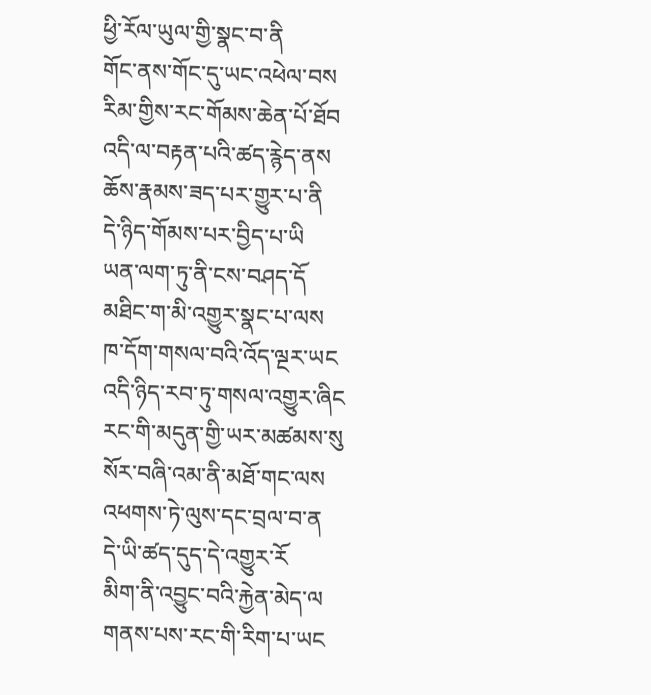ཕྱི་རོལ་ཡུལ་གྱི་སྣང་བ་ནི
གོང་ནས་གོང་དུ་ཡང་འཕེལ་བས
རིམ་གྱིས་རང་གོམས་ཆེན་པོ་ཐོབ
འདི་ལ་བརྟན་པའི་ཚད་རྙེད་ནས
ཆོས་རྣམས་ཟད་པར་གྱུར་པ་ནི
དེ་ཉིད་གོམས་པར་བྱིད་པ་ཡི
ཡན་ལག་ཏུ་ནི་ངས་བཤད་དོ
མཐིང་ག་མི་འགྱུར་སྣང་པ་ལས
ཁ་དོག་གསལ་བའི་འོད་ལྔར་ཡང
འདི་ཉིད་རབ་ཏུ་གསལ་འགྱུར་ཞིང
རང་གི་མདུན་གྱི་ཡར་མཚམས་སུ
སོར་བཞི་འམ་ནི་མཐོ་གང་ལས
འཕགས་ཏེ་ལུས་དང་བྲལ་བ་ན
དེ་ཡི་ཚད་དུད་དེ་འགྱུར་རོ
མིག་ནི་འབྱུང་བའི་རྐྱེན་མེད་ལ
གནས་པས་རང་གི་རིག་པ་ཡང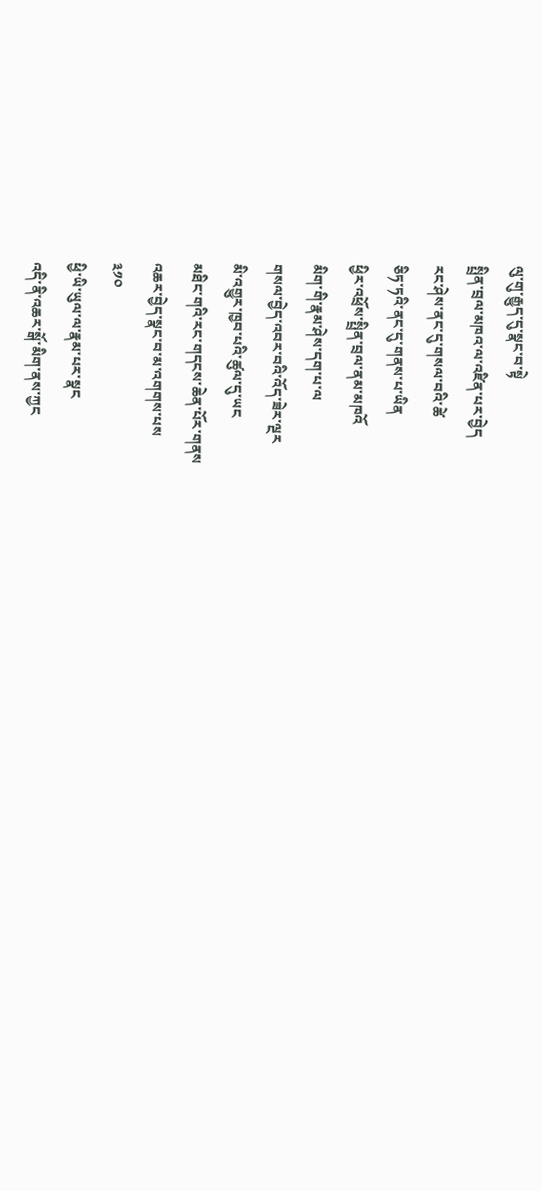ལུ་གུ་རྒྱུད་དུ་སྣང་བ་སྟེ
སྤྲིན་བྲལ་མཁའ་ལ་འཛིན་པར་བྱེད
རང་ཤེས་ནང་དུ་གསལ་བའི་ཚེ
ཅིཏ་ཏའི་ནང་དུ་གནས་པ་ཡིན
ཕྱིར་འཕྲོས་སྤྲིན་བྲལ་ནམ་མཁའོ
མིག་གི་རྣམ་ཤེས་དག་པ་ལ
གསལ་བྱེད་འབར་བའི་འོད་ཟེར་ལྔར
མི་འགྱུར་ཁྱབ་པའི་ཚུལ་དུ་ཡང
མཐིང་གའི་རང་གདངས་ཆེན་པོར་གནས
འཆར་བྱེད་སྣང་བ་མ་འགགས་པས
༣༡༠
ཕྱི་ཡི་ཡུལ་ལ་རྣམ་པར་སྣང
འདི་ནི་འཆར་སྒོ་མིག་ནས་ཀྱང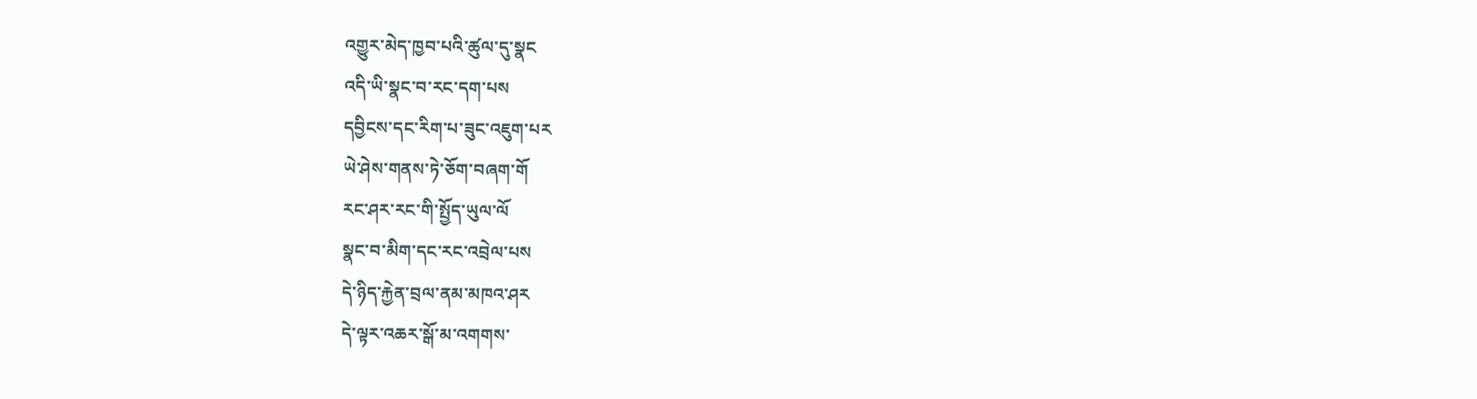འགྱུར་མེད་ཁྱབ་པའི་ཚུལ་དུ་སྣང
འདི་ཡི་སྣང་བ་རང་དག་པས
དབྱིངས་དང་རིག་པ་ཟུང་འཇུག་པར
ཡེ་ཤེས་གནས་ཏེ་ཅོག་བཞག་གོ
རང་ཤར་རང་གི་སྤྱོད་ཡུལ་ལོ
སྣང་བ་མིག་དང་རང་འབྲེལ་པས
དེ་ཉིད་རྐྱེན་བྲལ་ནམ་མཁའ་ཤར
དེ་ལྟར་འཆར་སྒོ་མ་འགགས་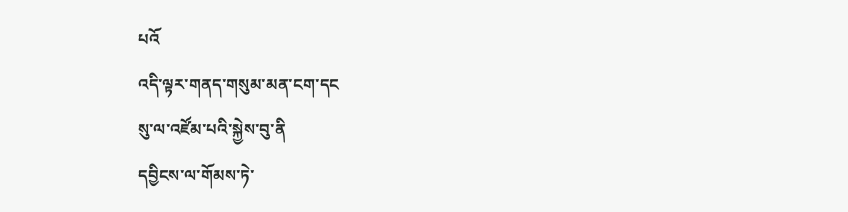པའོ
འདི་ལྟར་གནད་གསུམ་མན་ངག་དང
སུ་ལ་འཛོམ་པའི་སྐྱེས་བུ་ནི
དབྱིངས་ལ་གོམས་ཏེ་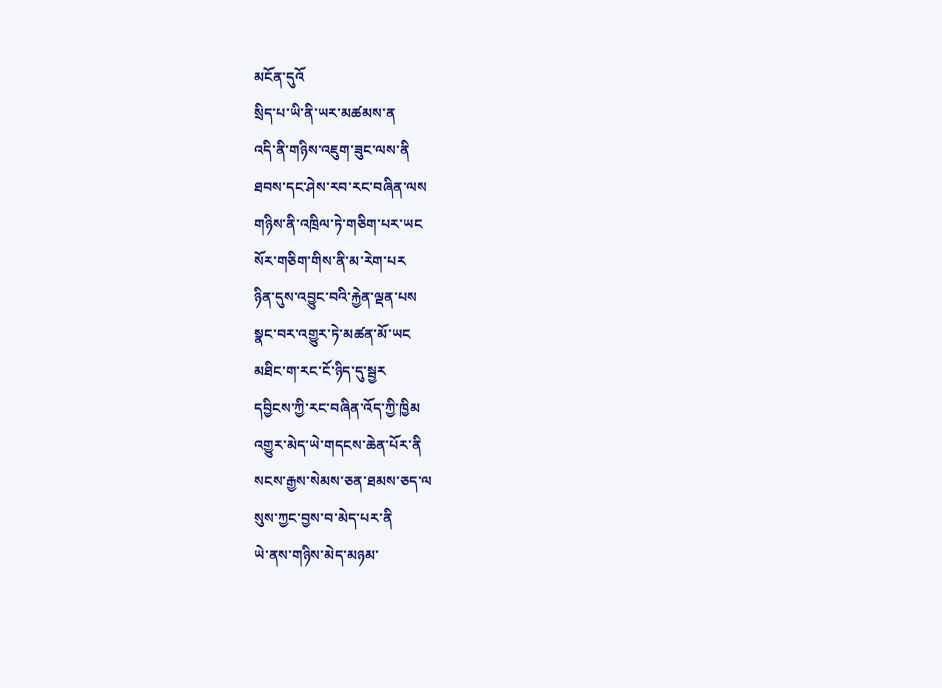མངོན་དུའོ
སྲིད་པ་ཡི་ནི་ཡར་མཚམས་ན
འདི་ནི་གཉིས་འཇུག་ཟུང་ལས་ནི
ཐབས་དང་ཤེས་རབ་རང་བཞིན་ལས
གཉིས་ནི་འཁྲིལ་ཏེ་གཅིག་པར་ཡང
སོར་གཅིག་གིས་ནི་མ་རེག་པར
ཉིན་དུས་འབྱུང་བའི་རྐྱེན་ལྡན་པས
སྣང་བར་འགྱུར་ཏེ་མཚན་མོ་ཡང
མཐིང་ག་རང་ངོ་ཉིད་དུ་སྦྱར
དབྱིངས་ཀྱི་རང་བཞིན་འོད་ཀྱི་ཁྱིམ
འགྱུར་མེད་ཡེ་གདངས་ཆེན་པོར་ནི
སངས་རྒྱས་སེམས་ཅན་ཐམས་ཅད་ལ
སུས་ཀྱང་བྱས་བ་མེད་པར་ནི
ཡེ་ནས་གཉིས་མེད་མཉམ་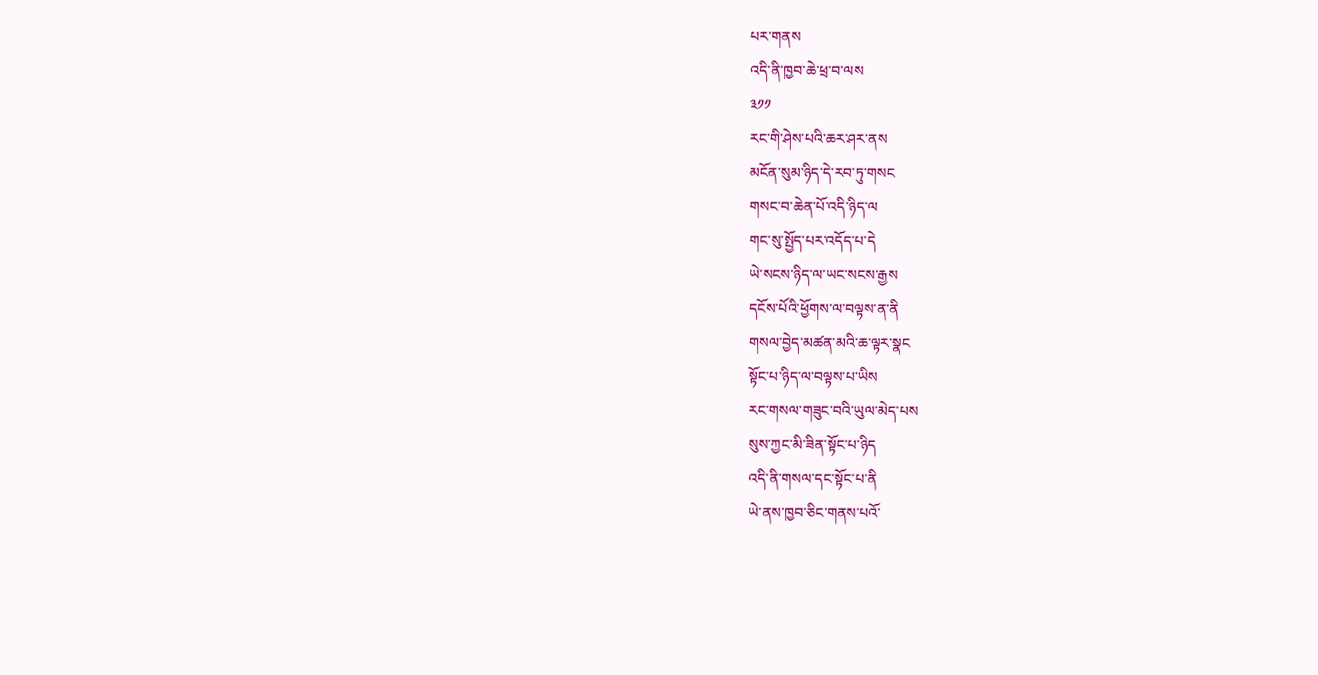པར་གནས
འདི་ནི་ཁྱབ་ཆེ་ཕྲ་བ་ལས
༣༡༡
རང་གི་ཤེས་པའི་ཆར་ཤར་ནས
མངོན་སུམ་ཉིད་དེ་རབ་ཏུ་གསང
གསང་བ་ཆེན་པོ་འདི་ཉིད་ལ
གང་སུ་སྤྱོད་པར་འདོད་པ་དེ
ཡེ་སངས་ཉིད་ལ་ཡང་སངས་རྒྱས
དངོས་པོའི་ཕྱོགས་ལ་བལྟས་ན་ནི
གསལ་བྱེད་མཚན་མའི་ཆ་ལྟར་སྣང
སྟོང་པ་ཉིད་ལ་བལྟས་པ་ཡིས
རང་གསལ་གཟུང་བའི་ཡུལ་མེད་པས
སུས་ཀྱང་མི་ཟིན་སྟོང་པ་ཉིད
འདི་ནི་གསལ་དང་སྟོང་པ་ནི
ཡེ་ནས་ཁྱབ་ཅིང་གནས་པའོ་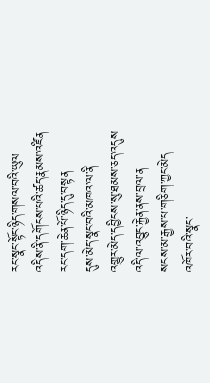རང་སྣང་སྟོང་ཉིད་གསལ་བའི་ཡུལ
འདིས་ནི་དགོངས་པའི་ཚད་རྣམས་འཛིན
རང་དག་ཆེན་པོ་ཉིད་དུ་བསྟན
དུས་མེད་སྣང་བའི་མཁའ་ལ་ནི
འགྱུར་མེད་དབྱིངས་སུ་ཐམས་ཅད་འདུས
འདི་ལ་འབྱུང་རྐྱེན་ནས་བྲལ་ན
སངས་མ་རྒྱས་པ་གཅིག་ཀྱང་མེད
འཁོར་བའི་སྣང་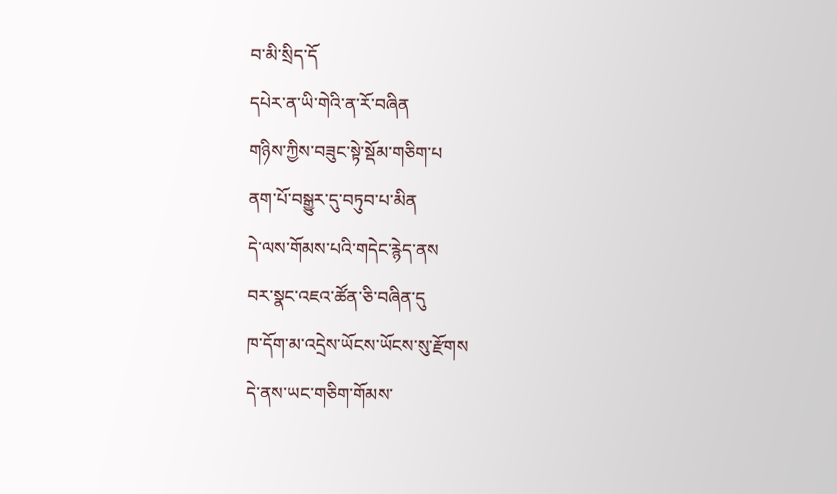བ་མི་སྲིད་དོ
དཔེར་ན་ཡི་གེའི་ན་རོ་བཞིན
གཉིས་ཀྱིས་བཟུང་སྟེ་སྡོམ་གཅིག་པ
ནག་པོ་བསྒྱུར་དུ་བཏུབ་པ་མིན
དེ་ལས་གོམས་པའི་གདེང་རྙེད་ནས
བར་སྣང་འཇའ་ཚོན་ཅི་བཞིན་དུ
ཁ་དོག་མ་འདྲེས་ཡོངས་ཡོངས་སུ་རྫོགས
དེ་ནས་ཡང་གཅིག་གོམས་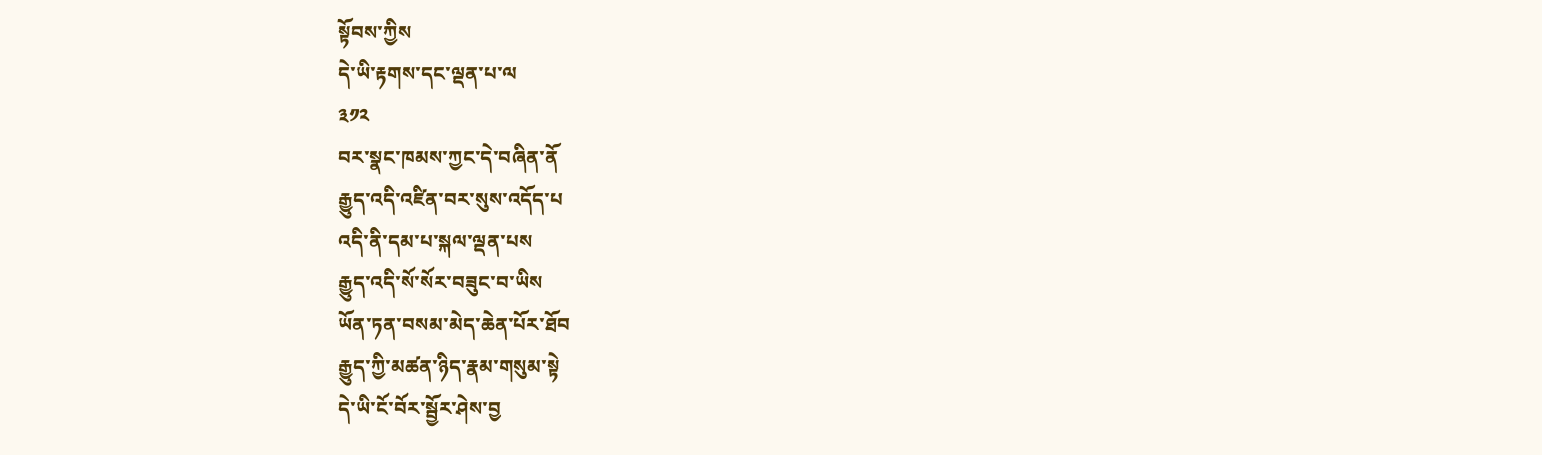སྟོབས་ཀྱིས
དེ་ཡི་རྟགས་དང་ལྡན་པ་ལ
༣༡༢
བར་སྣང་ཁམས་ཀྱང་དེ་བཞིན་ནོ
རྒྱུད་འདི་འཛིན་བར་སུས་འདོད་པ
འདི་ནི་དམ་པ་སྐལ་ལྡན་པས
རྒྱུད་འདི་སོ་སོར་བཟུང་བ་ཡིས
ཡོན་ཏན་བསམ་མེད་ཆེན་པོར་ཐོབ
རྒྱུད་ཀྱི་མཚན་ཉིད་རྣམ་གསུམ་སྟེ
དེ་ཡི་ངོ་བོར་སྦྱོར་ཤེས་བྱ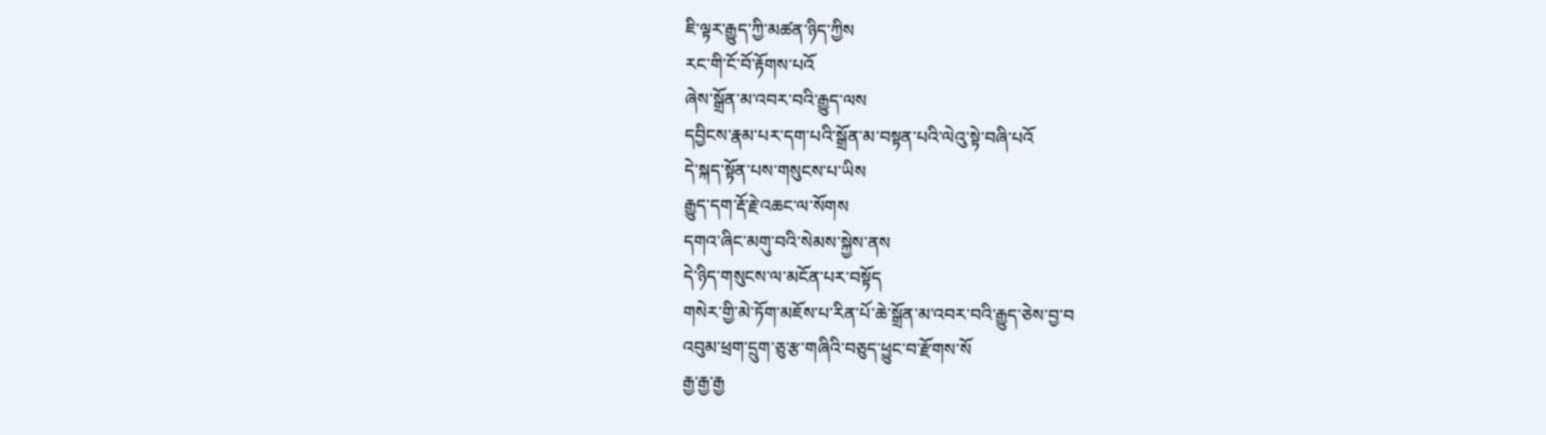ཇི་ལྟར་རྒྱུད་ཀྱི་མཚན་ཉིད་ཀྱིས
རང་གི་ངོ་བོ་རྟོགས་པའོ
ཞེས་སྒྲོན་མ་འབར་བའི་རྒྱུད་ལས
དབྱིངས་རྣམ་པར་དག་པའི་སྒྲོན་མ་བསྟན་པའི་ལེའུ་སྟེ་བཞི་པའོ
དེ་སྐད་སྟོན་པས་གསུངས་པ་ཡིས
རྒྱུད་དག་རྡོ་རྗེ་འཆང་ལ་སོགས
དགའ་ཞིང་མགུ་བའི་སེམས་སྐྱེས་ནས
དེ་ཉིད་གསུངས་ལ་མངོན་པར་བསྟོད
གསེར་གྱི་མེ་ཏོག་མཇོས་པ་རིན་པོ་ཆེ་སྒྲོན་མ་འབར་བའི་རྒྱུད་ཅེས་བྱ་བ
འབུམ་ཕྲག་དྲུག་ཅུ་རྩ་གཞིའི་བཅུད་ཕྱུང་བ་རྫོགས་སོ
རྒྱ་རྒྱ་རྒྱ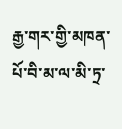རྒྱ་གར་གྱི་མཁན་པོ་བི་མ་ལ་མི་ཏྲ་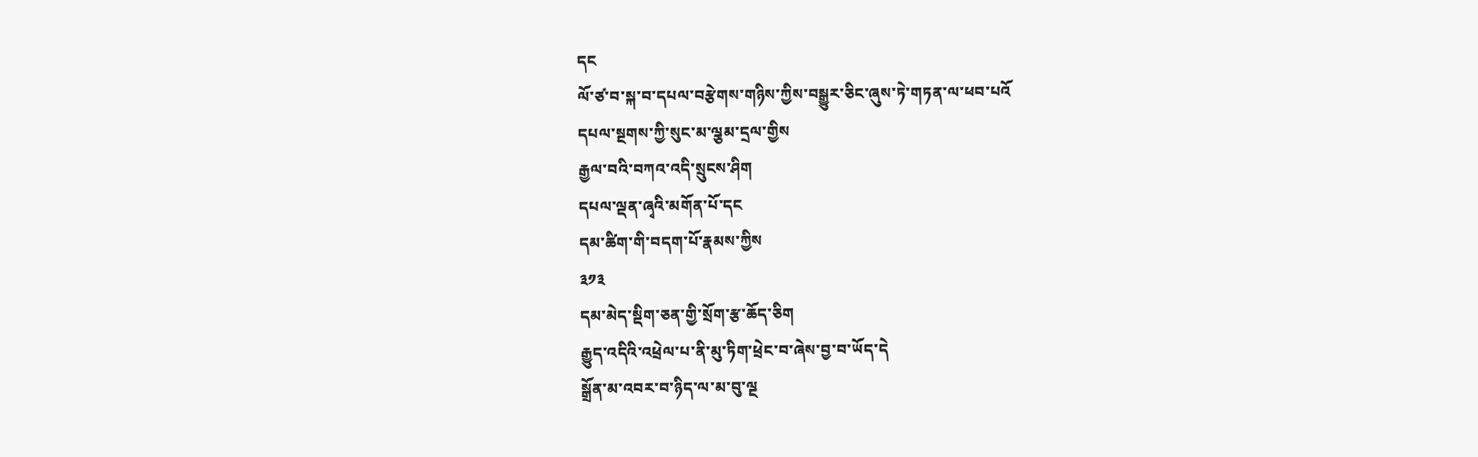དང
ལོ་ཙ་བ་སྐ་བ་དཔལ་བརྩེགས་གཉིས་ཀྱིས་བསྒྱུར་ཅིང་ཞུས་ཏེ་གཏན་ལ་ཕབ་པའོ
དཔལ་སྔགས་ཀྱི་སུང་མ་ལྕམ་དྲལ་གྱིས
རྒྱལ་བའི་བཀའ་འདི་སྲུངས་ཤིག
དཔལ་ལྡན་ཞྭའི་མགོན་པོ་དང
དམ་ཚིག་གི་བདག་པོ་རྣམས་ཀྱིས
༣༡༣
དམ་མེད་སྡིག་ཅན་གྱི་སྲོག་རྩ་ཆོད་ཅིག
རྒྱུད་འདིའི་འཕྲེལ་པ་ནི་མུ་ཏིག་ཕྲེང་བ་ཞེས་བྱ་བ་ཡོད་དེ
སྒྲོན་མ་འབར་བ་ཉིད་ལ་མ་བུ་ལྔ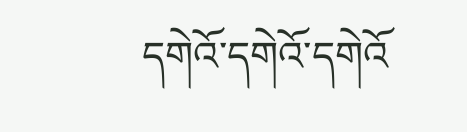དགེའོ་དགེའོ་དགེའོ